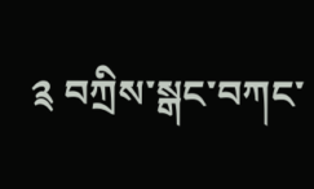༉ བཀྲིས་སྒང་བཀང་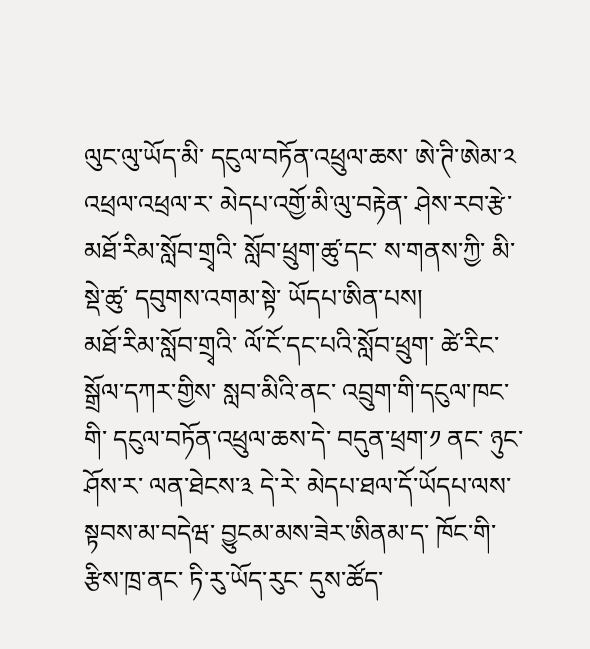ལུང་ལུ་ཡོད་མི་ དངུལ་བཏོན་འཕྲུལ་ཆས་ ཨེ་ཊི་ཨེམ་༢ འཕྲལ་འཕྲལ་ར་ མེདཔ་འགྱོ་མི་ལུ་བརྟེན་ ཤེས་རབ་རྩེ་མཐོ་རིམ་སློབ་གྲྭའི་ སློབ་ཕྲུག་ཚུ་དང་ ས་གནས་ཀྱི་ མི་སྡེ་ཚུ་ དབུགས་འགམ་སྟེ་ ཡོདཔ་ཨིན་པས།
མཐོ་རིམ་སློབ་གྲྭའི་ ལོ་ངོ་དང་པའི་སློབ་ཕྲུག་ ཚེ་རིང་སྒྲོལ་དཀར་གྱིས་ སླབ་མིའི་ནང་ འབྲུག་གི་དངུལ་ཁང་གི་ དངུལ་བཏོན་འཕྲུལ་ཆས་དེ་ བདུན་ཕྲག་༡ ནང་ ཉུང་ཤོས་ར་ ལན་ཐེངས་༣ དེ་རེ་ མེདཔ་ཐལ་དོ་ཡོདཔ་ལས་ སྟབས་མ་བདེཝ་ བྱུངམ་མས་ཟེར་ཨིནམ་ད་ ཁོང་གི་རྩིས་ཁྲ་ནང་ ཏི་རུ་ཡོད་རུང་ དུས་ཚོད་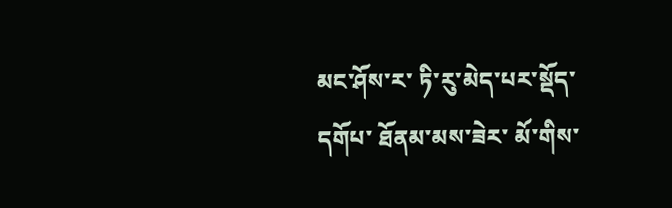མང་ཤོས་ར་ ཏི་རུ་མེད་པར་སྡོད་དགོཔ་ ཐོནམ་མས་ཟེར་ མོ་གིས་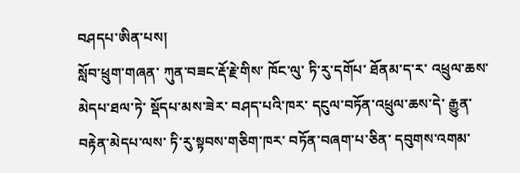བཤདཔ་ཨིན་པས།
སློབ་ཕྲུག་གཞན་ ཀུན་བཟང་རྡོ་རྗེ་གིས་ ཁོང་ལུ་ ཏི་རུ་དགོཔ་ ཐོནམ་ད་ར་ འཕྲུལ་ཆས་མེདཔ་ཐལ་ཏེ་ སྡོདཔ་མས་ཟེར་ བཤད་པའི་ཁར་ དངུལ་བཏོན་འཕྲུལ་ཆས་དེ་ རྒྱུན་བརྟེན་མེདཔ་ལས་ ཏི་རུ་སྟབས་གཅིག་ཁར་ བཏོན་བཞག་པ་ཅིན་ དབུགས་འགམ་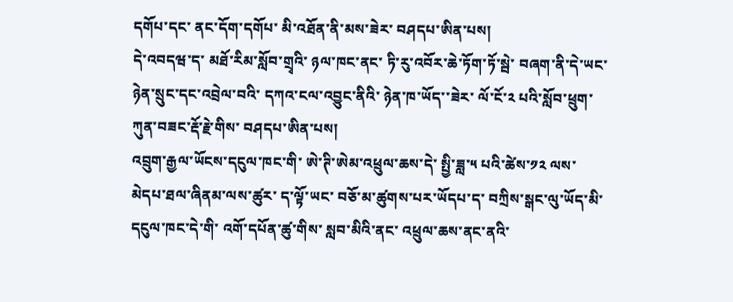དགོཔ་དང་ ནང་དོག་དགོཔ་ མི་འཐོན་ནི་མས་ཟེར་ བཤདཔ་ཨིན་པས།
དེ་འབདཝ་ད་ མཐོ་རིམ་སློབ་གྲྭའི་ ཉལ་ཁང་ནང་ ཏི་རུ་འབོར་ཆེ་ཏོག་ཏོ་སྦེ་ བཞག་ནི་དེ་ཡང་ ཉེན་སྲུང་དང་འབྲེལ་བའི་ དཀའ་ངལ་འབྱུང་ནིའི་ ཉེན་ཁ་ཡོད་་ཟེར་ ལོ་ངོ་༢ པའི་སློབ་ཕྲུག་ ཀུན་བཟང་རྡོ་རྗེ་གིས་ བཤདཔ་ཨིན་པས།
འབྲུག་རྒྱལ་ཡོངས་དངུལ་ཁང་གི་ ཨེ་ཊི་ཨེམ་འཕྲུལ་ཆས་དེ་ སྤྱི་ཟླ་༥ པའི་ཚེས་༡༢ ལས་ མེདཔ་ཐལ་ཞིནམ་ལས་ཚུར་ ད་ལྟོ་ཡང་ བཅོ་མ་ཚུགས་པར་ཡོདཔ་ད་ བཀྲིས་སྒང་ལུ་ཡོད་མི་ དངུལ་ཁང་དེ་གི་ འགོ་དཔོན་ཚུ་གིས་ སླབ་མིའི་ནང་ འཕྲུལ་ཆས་ནང་ནའི་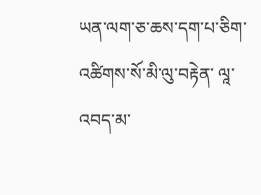ཡན་ལག་ཅ་ཆས་དག་པ་ཅིག་ འཚིགས་སོ་མི་ལུ་བརྟེན་ ལཱ་འབད་མ་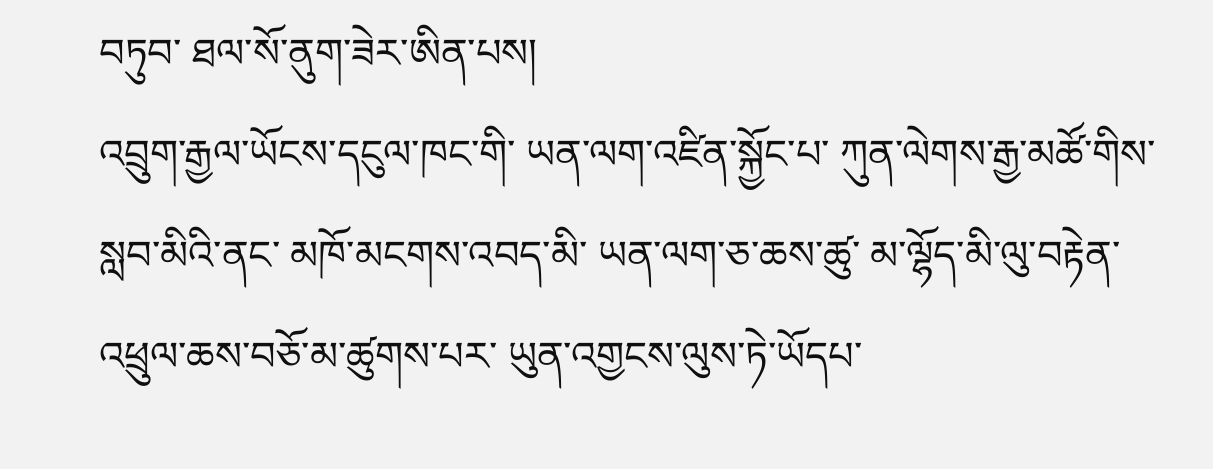བཏུབ་ ཐལ་སོ་ནུག་ཟེར་ཨིན་པས།
འབྲུག་རྒྱལ་ཡོངས་དངུལ་ཁང་གི་ ཡན་ལག་འཛིན་སྐྱོང་པ་ ཀུན་ལེགས་རྒྱ་མཚོ་གིས་ སླབ་མིའི་ནང་ མཁོ་མངགས་འབད་མི་ ཡན་ལག་ཅ་ཆས་ཚུ་ མ་ལྷོད་མི་ལུ་བརྟེན་ འཕྲུལ་ཆས་བཅོ་མ་ཚུགས་པར་ ཡུན་འགྱངས་ལུས་ཏེ་ཡོདཔ་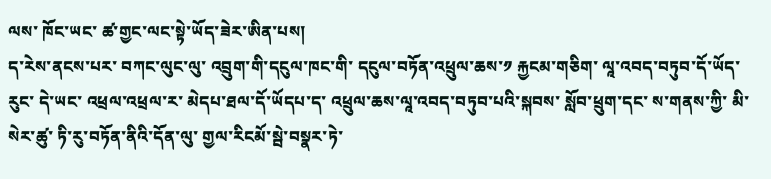ལས་ ཁོང་ཡང་ ཚ་གྱང་ལང་སྟེ་ཡོད་ཟེར་ཨིན་པས།
ད་རེས་ནངས་པར་ བཀང་ལུང་ལུ་ འབྲུག་གི་དངུལ་ཁང་གི་ དངུལ་བཏོན་འཕྲུལ་ཆས་༡ རྐྱངམ་གཅིག་ ལཱ་འབད་བཏུབ་དོ་ཡོད་རུང་ དེ་ཡང་ འཕྲལ་འཕྲལ་ར་ མེདཔ་ཐལ་དོ་ཡོདཔ་ད་ འཕྲུལ་ཆས་ལཱ་འབད་བཏུབ་པའི་སྐབས་ སློབ་ཕྲུག་དང་ ས་གནས་ཀྱི་ མི་སེར་ཚུ་ ཏི་རུ་བཏོན་ནིའི་དོན་ལུ་ གྱལ་རིངམོ་སྦེ་བསྣར་ཏེ་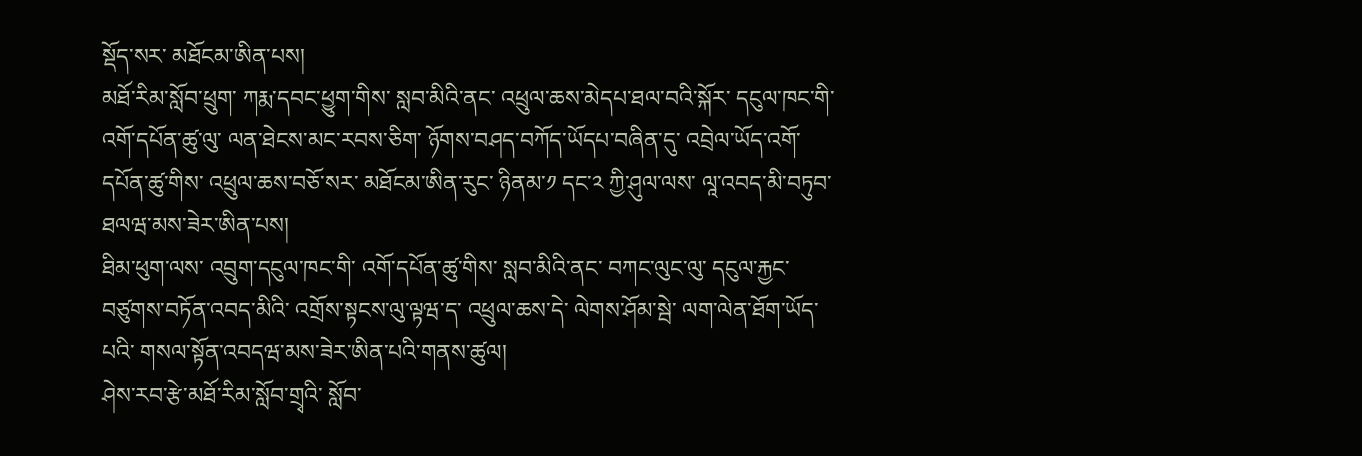སྡོད་སར་ མཐོངམ་ཨིན་པས།
མཐོ་རིམ་སློབ་ཕྲུག་ ཀརྨ་དབང་ཕྱུག་གིས་ སླབ་མིའི་ནང་ འཕྲུལ་ཆས་མེདཔ་ཐལ་བའི་སྐོར་ དངུལ་ཁང་གི་ འགོ་དཔོན་ཚུ་ལུ་ ལན་ཐེངས་མང་རབས་ཅིག་ ཉོགས་བཤད་བཀོད་ཡོདཔ་བཞིན་དུ་ འབྲེལ་ཡོད་འགོ་དཔོན་ཚུ་གིས་ འཕྲུལ་ཆས་བཅོ་སར་ མཐོངམ་ཨིན་རུང་ ཉིནམ་༡ དང་༢ ཀྱི་ཤུལ་ལས་ ལཱ་འབད་མི་བཏུབ་ ཐལཝ་མས་ཟེར་ཨིན་པས།
ཐིམ་ཕུག་ལས་ འབྲུག་དངུལ་ཁང་གི་ འགོ་དཔོན་ཚུ་གིས་ སླབ་མིའི་ནང་ བཀང་ལུང་ལུ་ དངུལ་རྐྱང་བཙུགས་བཏོན་འབད་མིའི་ འགྲོས་སྟངས་ལུ་ལྟཝ་ད་ འཕྲུལ་ཆས་དེ་ ལེགས་ཤོམ་སྦེ་ ལག་ལེན་ཐོག་ཡོད་པའི་ གསལ་སྟོན་འབདཝ་མས་ཟེར་ཨིན་པའི་གནས་ཚུལ།
ཤེས་རབ་རྩེ་མཐོ་རིམ་སློབ་གྲྭའི་ སློབ་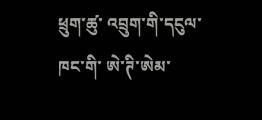ཕྲུག་ཚུ་ འབྲུག་གི་དངུལ་ཁང་གི་ ཨེ་ཊི་ཨེམ་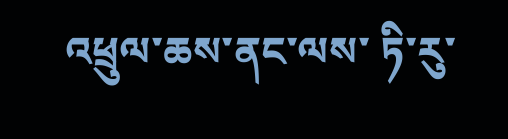འཕྲུལ་ཆས་ནང་ལས་ ཏི་རུ་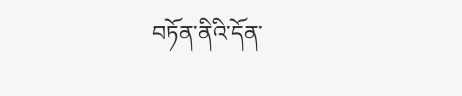བཏོན་ནིའི་དོན་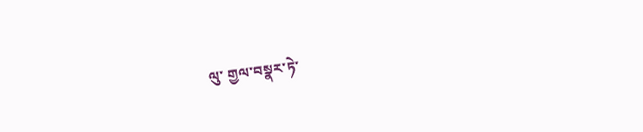ལུ་ གྱལ་བསྣར་ཏེ་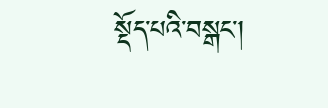སྡོད་པའི་བསྒང་།